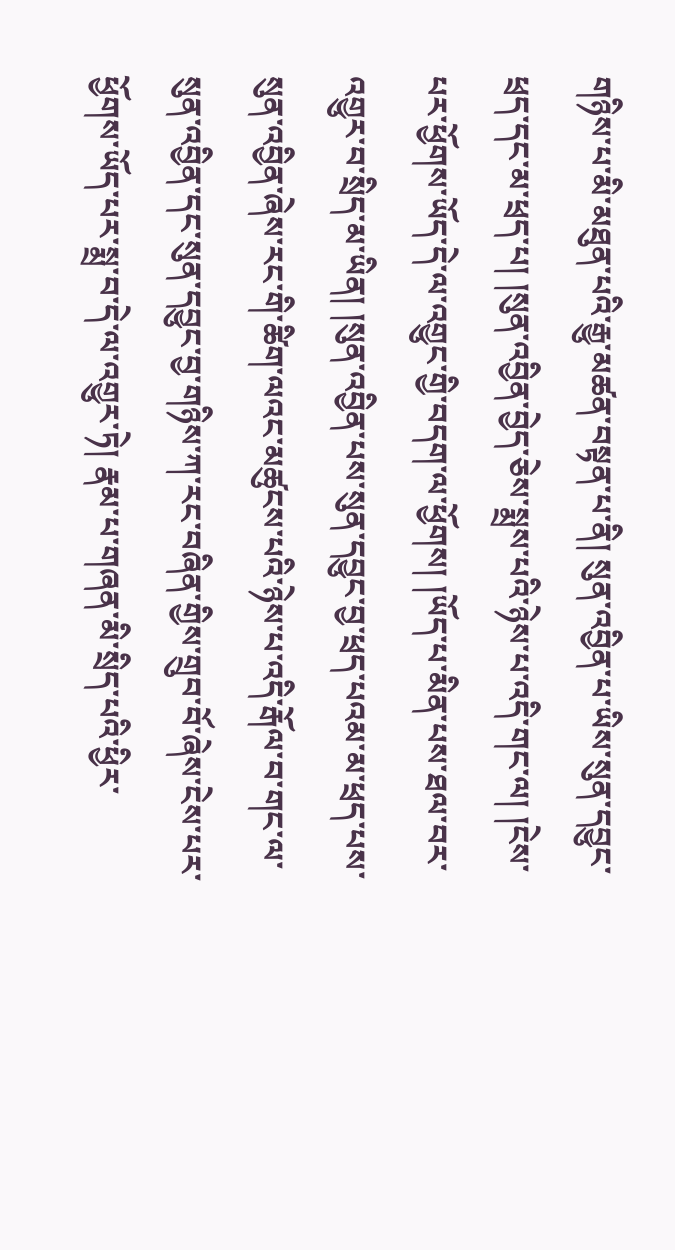གཉིས་པ་མི་མཐུན་པའི་རྒྱུ་མཚན་བསྟན་པ་ནི། སུན་འབྱིན་པ་ཡིས་སུན་དབྱུང་ཕྲད་དང་མ་ཕྲད་པ། །སུན་འབྱིན་བྱེད་ཅེས་སྨྲས་པའི་ཉེས་པ་འདི་གང་ལ། །ངེས་པར་ཕྱོགས་ཡོད་དེ་ལ་འགྱུང་གྱི་བདག་ལ་ཕྱོགས། །ཡོད་པ་མིན་པས་ཐལ་བར་འགྱུར་བ་སྲིད་མ་ཡིན། །སུན་འབྱིན་པས་སུན་དབྱུང་བྱ་ཕྲད་པའམ་མ་ཕྲད་པས་སུན་འབྱིན་ཞེས་རང་གི་ཚིག་ལའང་མཚུངས་པའི་ཉེས་པ་འདི་རྒོལ་བ་གང་ལ་སུན་འབྱིན་དང་སུན་དབྱུང་བྱ་གཉིས་ཀ་རང་བཞིན་གྱིས་གྲུབ་བོ་ཞེས་ངེས་པར་ཕྱོགས་ཡོད་པར་སྨྲ་བ་དེ་ལ་འགྱུར་ཏེ། རྣམ་པ་གཞན་མི་སྲིད་པའི་ཕྱིར་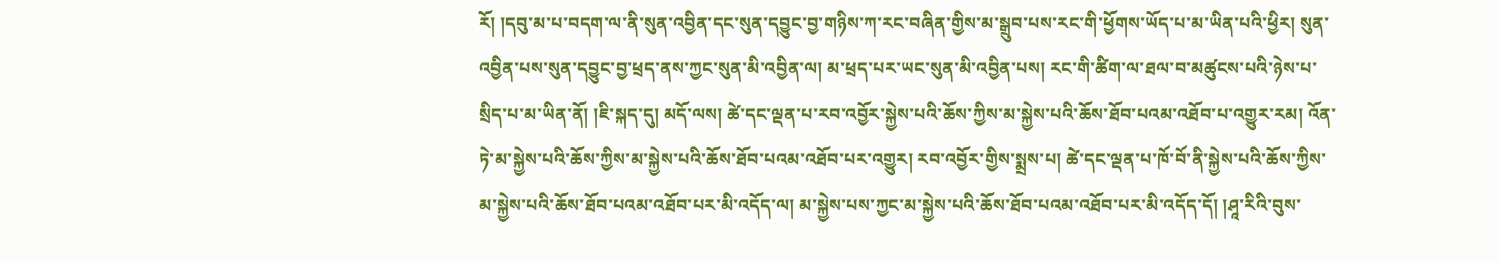རོ། །དབུ་མ་པ་བདག་ལ་ནི་སུན་འབྱིན་དང་སུན་དབྱུང་བྱ་གཉིས་ཀ་རང་བཞིན་གྱིས་མ་སྒྲུབ་པས་རང་གི་ཕྱོགས་ཡོད་པ་མ་ཡིན་པའི་ཕྱིར། སུན་འབྱིན་པས་སུན་དབྱུང་བྱ་ཕྲད་ནས་ཀྱང་སུན་མི་འབྱིན་ལ། མ་ཕྲད་པར་ཡང་སུན་མི་འབྱིན་པས། རང་གི་ཚིག་ལ་ཐལ་བ་མཚུངས་པའི་ཉེས་པ་སྲིད་པ་མ་ཡིན་ནོ། །ཇི་སྐད་དུ། མདོ་ལས། ཚེ་དང་ལྡན་པ་རབ་འབྱོར་སྐྱེས་པའི་ཆོས་ཀྱིས་མ་སྐྱེས་པའི་ཆོས་ཐོབ་པའམ་འཐོབ་པ་འགྱུར་རམ། འོན་ཏེ་མ་སྐྱེས་པའི་ཆོས་ཀྱིས་མ་སྐྱེས་པའི་ཆོས་ཐོབ་པའམ་འཐོབ་པར་འགྱུར། རབ་འབྱོར་གྱིས་སྨྲས་པ། ཚེ་དང་ལྡན་པ་ཁོ་བོ་ནི་སྐྱེས་པའི་ཆོས་ཀྱིས་མ་སྐྱེས་པའི་ཆོས་ཐོབ་པའམ་འཐོབ་པར་མི་འདོད་ལ། མ་སྐྱེས་པས་ཀྱང་མ་སྐྱེས་པའི་ཆོས་ཐོབ་པའམ་འཐོབ་པར་མི་འདོད་དོ། །ཤཱ་རིའི་བུས་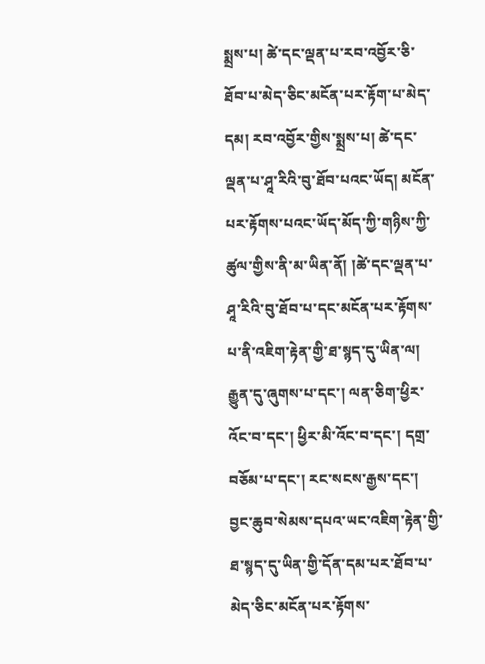སྨྲས་པ། ཚེ་དང་ལྡན་པ་རབ་འབྱོར་ཅི་ཐོབ་པ་མེད་ཅིང་མངོན་པར་རྟོག་པ་མེད་དམ། རབ་འབྱོར་གྱིས་སྨྲས་པ། ཚེ་དང་ལྡན་པ་ཤཱ་རིའི་བུ་ཐོབ་པའང་ཡོད། མངོན་པར་རྟོགས་པའང་ཡོད་མོད་ཀྱི་གཉིས་ཀྱི་ཚུལ་གྱིས་ནི་མ་ཡིན་ནོ། །ཚེ་དང་ལྡན་པ་ཤཱ་རིའི་བུ་ཐོབ་པ་དང་མངོན་པར་རྟོགས་པ་ནི་འཇིག་རྟེན་གྱི་ཐ་སྙད་དུ་ཡིན་ལ། རྒྱུན་དུ་ཞུགས་པ་དང་། ལན་ཅིག་ཕྱིར་འོང་བ་དང་། ཕྱིར་མི་འོང་བ་དང་། དགྲ་བཅོམ་པ་དང་། རང་སངས་རྒྱས་དང་། བྱང་ཆུབ་སེམས་དཔའ་ཡང་འཇིག་རྟེན་གྱི་ཐ་སྙད་དུ་ཡིན་གྱི་དོན་དམ་པར་ཐོབ་པ་མེད་ཅིང་མངོན་པར་རྟོགས་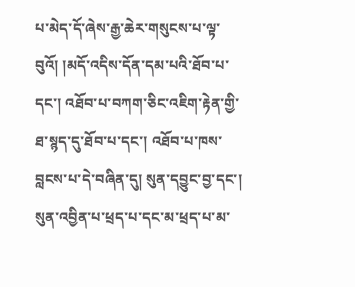པ་མེད་དོ་ཞེས་རྒྱ་ཆེར་གསུངས་པ་ལྟ་བུའོ། །མདོ་འདིས་དོན་དམ་པའི་ཐོབ་པ་དང་། འཐོབ་པ་བཀག་ཅིང་འཇིག་རྟེན་གྱི་ཐ་སྙད་དུ་ཐོབ་པ་དང་། འཐོབ་པ་ཁས་བླངས་པ་དེ་བཞིན་དུ། སུན་དབྱུང་བྱ་དང་། སུན་འབྱིན་པ་ཕྲད་པ་དང་མ་ཕྲད་པ་མ་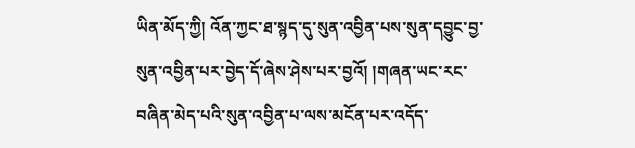ཡིན་མོད་ཀྱི། འོན་ཀྱང་ཐ་སྙད་དུ་སུན་འབྱིན་པས་སུན་དབྱུང་བྱ་སུན་འབྱིན་པར་བྱེད་དོ་ཞེས་ཤེས་པར་བྱའོ། །གཞན་ཡང་རང་བཞིན་མེད་པའི་སུན་འབྱིན་པ་ལས་མངོན་པར་འདོད་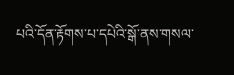པའི་དོན་རྟོགས་པ་དཔེའི་སྒོ་ནས་གསལ་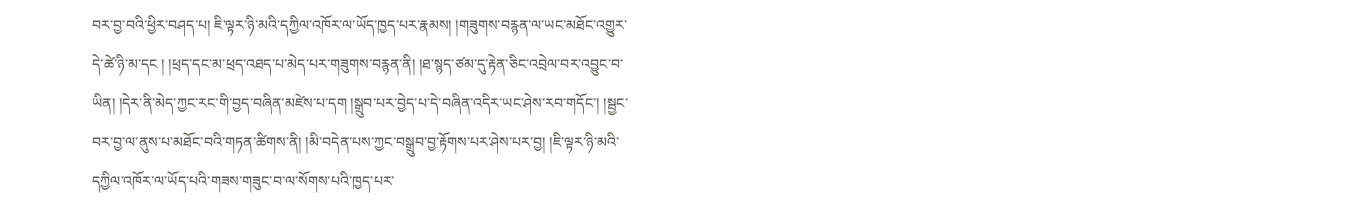བར་བྱ་བའི་ཕྱིར་བཤད་པ། ཇི་ལྟར་ཉི་མའི་དཀྱིལ་འཁོར་ལ་ཡོད་ཁྱད་པར་རྣམས། །གཟུགས་བརྙན་ལ་ཡང་མཐོང་འགྱུར་དེ་ཚེ་ཉི་མ་དང ། །ཕྲད་དང་མ་ཕྲད་འཐད་པ་མེད་པར་གཟུགས་བརྙན་ནི། །ཐ་སྙད་ཙམ་དུ་རྟེན་ཅིང་འབྲེལ་བར་འབྱུང་བ་ཡིན། །དེར་ནི་མེད་ཀྱང་རང་གི་བྱད་བཞིན་མཛེས་པ་དག །སྒྲུབ་པར་བྱེད་པ་དེ་བཞིན་འདིར་ཡང་ཤེས་རབ་གདོང་། །སྦྱང་བར་བྱ་ལ་ནུས་པ་མཐོང་བའི་གཏན་ཚིགས་ནི། །མི་བདེན་པས་ཀྱང་བསྒྲུབ་བྱ་རྟོགས་པར་ཤེས་པར་བྱ། །ཇི་ལྟར་ཉི་མའི་དཀྱིལ་འཁོར་ལ་ཡོད་པའི་གཟས་གཟུང་བ་ལ་སོགས་པའི་ཁྱད་པར་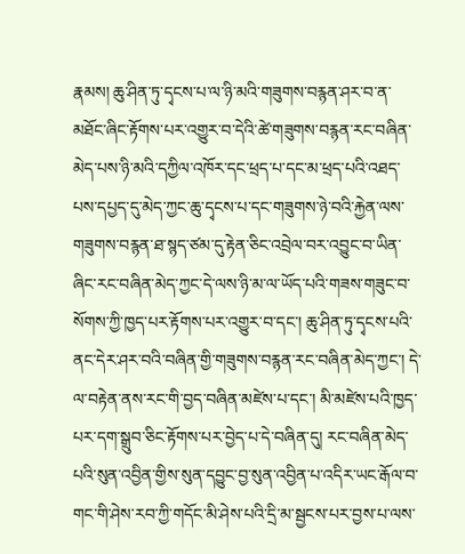རྣམས། ཆུ་ཤིན་ཏུ་དྭངས་པ་ལ་ཉི་མའི་གཟུགས་བརྙན་ཤར་བ་ན་མཐོང་ཞིང་རྟོགས་པར་འགྱུར་བ་དེའི་ཚེ་གཟུགས་བརྙན་རང་བཞིན་མེད་པས་ཉི་མའི་དཀྱིལ་འཁོར་དང་ཕྲད་པ་དང་མ་ཕྲད་པའི་འཐད་པས་དཔྱད་དུ་མེད་ཀྱང་ཆུ་དྭངས་པ་དང་གཟུགས་ཉེ་བའི་རྐྱེན་ལས་གཟུགས་བརྙན་ཐ་སྙད་ཙམ་དུ་རྟེན་ཅིང་འབྲེལ་བར་འབྱུང་བ་ཡིན་ཞིང་རང་བཞིན་མེད་ཀྱང་དེ་ལས་ཉི་མ་ལ་ཡོད་པའི་གཟས་གཟུང་བ་སོགས་ཀྱི་ཁྱད་པར་རྟོགས་པར་འགྱུར་བ་དང་། ཆུ་ཤིན་ཏུ་དྭངས་པའི་ནང་དེར་ཤར་བའི་བཞིན་གྱི་གཟུགས་བརྙན་རང་བཞིན་མེད་ཀྱང་། དེ་ལ་བརྟེན་ནས་རང་གི་བྱད་བཞིན་མཛེས་པ་དང་། མི་མཛེས་པའི་ཁྱད་པར་དག་སྒྲུབ་ཅིང་རྟོགས་པར་བྱེད་པ་དེ་བཞིན་དུ། རང་བཞིན་མེད་པའི་སུན་འབྱིན་གྱིས་སུན་དབྱུང་བྱ་སུན་འབྱིན་པ་འདིར་ཡང་རྒོལ་བ་གང་གི་ཤེས་རབ་ཀྱི་གདོང་མི་ཤེས་པའི་དྲི་མ་སྦྱངས་པར་བྱས་པ་ལས་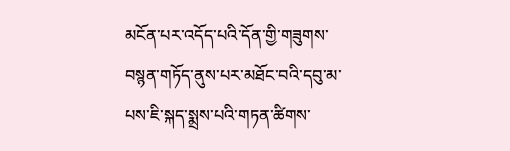མངོན་པར་འདོད་པའི་དོན་གྱི་གཟུགས་བསྙན་གཏོད་ནུས་པར་མཐོང་བའི་དབུ་མ་པས་ཇི་སྐད་སྨྲས་པའི་གཏན་ཚིགས་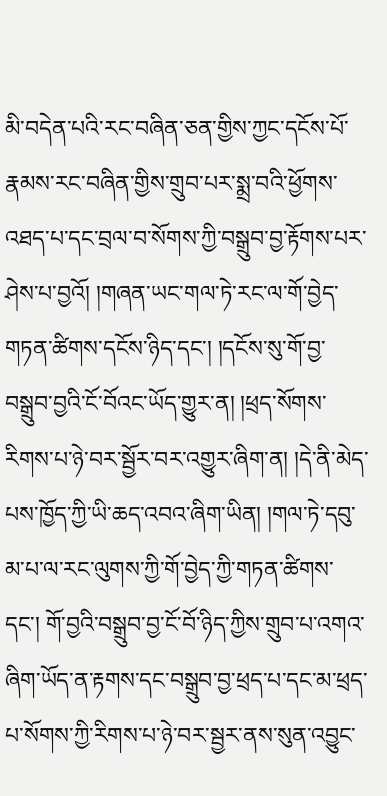མི་བདེན་པའི་རང་བཞིན་ཅན་གྱིས་ཀྱང་དངོས་པོ་རྣམས་རང་བཞིན་གྱིས་གྲུབ་པར་སྨྲ་བའི་ཕྱོགས་འཐད་པ་དང་བྲལ་བ་སོགས་ཀྱི་བསྒྲུབ་བྱ་རྟོགས་པར་ཤེས་པ་བྱའོ། །གཞན་ཡང་གལ་ཏེ་རང་ལ་གོ་བྱེད་གཏན་ཚིགས་དངོས་ཉིད་དང་། །དངོས་སུ་གོ་བྱ་བསྒྲུབ་བྱའི་ངོ་བོའང་ཡོད་གྱུར་ན། །ཕྲད་སོགས་རིགས་པ་ཉེ་བར་སྦྱོར་བར་འགྱུར་ཞིག་ན། །དེ་ནི་མེད་པས་ཁྱོད་ཀྱི་ཡི་ཆད་འབའ་ཞིག་ཡིན། །གལ་ཏེ་དབུ་མ་པ་ལ་རང་ལུགས་ཀྱི་གོ་བྱེད་ཀྱི་གཏན་ཚིགས་དང་། གོ་བྱའི་བསྒྲུབ་བྱ་ངོ་བོ་ཉིད་ཀྱིས་གྲུབ་པ་འགའ་ཞིག་ཡོད་ན་རྟགས་དང་བསྒྲུབ་བྱ་ཕྲད་པ་དང་མ་ཕྲད་པ་སོགས་ཀྱི་རིགས་པ་ཉེ་བར་སྦྱར་ནས་སུན་འབྱུང་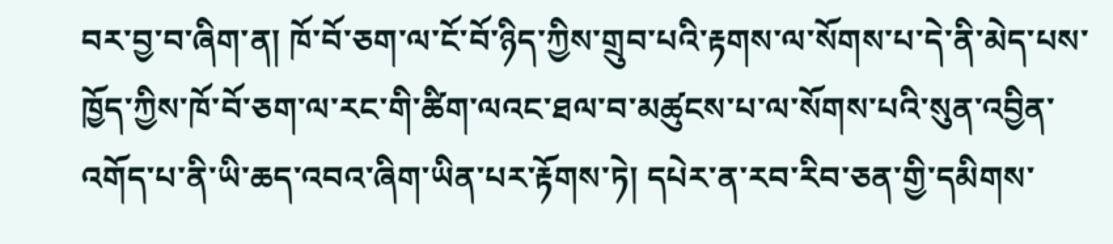བར་བྱ་བ་ཞིག་ན། ཁོ་བོ་ཅག་ལ་ངོ་བོ་ཉིད་ཀྱིས་གྲུབ་པའི་རྟགས་ལ་སོགས་པ་དེ་ནི་མེད་པས་ཁྱོད་ཀྱིས་ཁོ་བོ་ཅག་ལ་རང་གི་ཚིག་ལའང་ཐལ་བ་མཚུངས་པ་ལ་སོགས་པའི་སུན་འབྱིན་འགོད་པ་ནི་ཡི་ཆད་འབའ་ཞིག་ཡིན་པར་རྟོགས་ཏེ། དཔེར་ན་རབ་རིབ་ཅན་གྱི་དམིགས་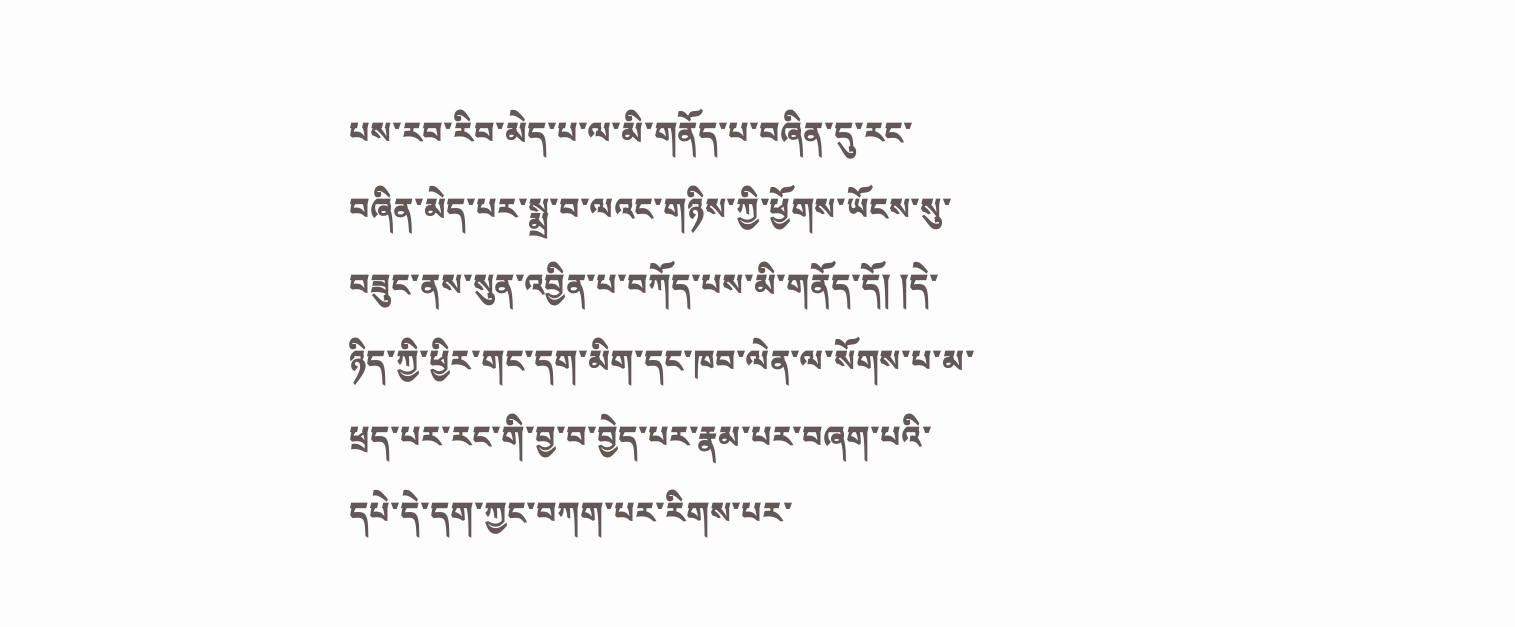པས་རབ་རིབ་མེད་པ་ལ་མི་གནོད་པ་བཞིན་དུ་རང་བཞིན་མེད་པར་སྨྲ་བ་ལའང་གཉིས་ཀྱི་ཕྱོགས་ཡོངས་སུ་བཟུང་ནས་སུན་འབྱིན་པ་བཀོད་པས་མི་གནོད་དོ། །དེ་ཉིད་ཀྱི་ཕྱིར་གང་དག་མིག་དང་ཁབ་ལེན་ལ་སོགས་པ་མ་ཕྲད་པར་རང་གི་བྱ་བ་བྱེད་པར་རྣམ་པར་བཞག་པའི་དཔེ་དེ་དག་ཀྱང་བཀག་པར་རིགས་པར་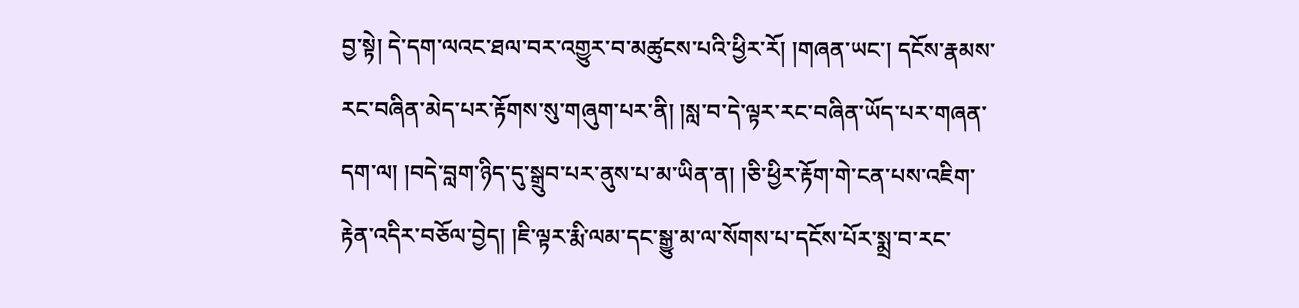བྱ་སྟེ། དེ་དག་ལའང་ཐལ་བར་འགྱུར་བ་མཚུངས་པའི་ཕྱིར་རོ། །གཞན་ཡང་། དངོས་རྣམས་རང་བཞིན་མེད་པར་རྟོགས་སུ་གཞུག་པར་ནི། །སླ་བ་དེ་ལྟར་རང་བཞིན་ཡོད་པར་གཞན་དག་ལ། །བདེ་བླག་ཉིད་དུ་སྒྲུབ་པར་ནུས་པ་མ་ཡིན་ན། །ཅི་ཕྱིར་རྟོག་གེ་ངན་པས་འཇིག་རྟེན་འདིར་བཅོལ་བྱེད། །ཇི་ལྟར་རྨི་ལམ་དང་སྒྱུ་མ་ལ་སོགས་པ་དངོས་པོར་སྨྲ་བ་རང་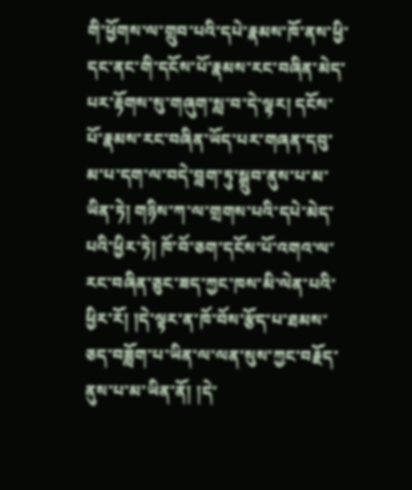གི་ཕྱོགས་ལ་གྲུབ་པའི་དཔེ་རྣམས་ཁོ་ནས་ཕྱི་དང་ནང་གི་དངོས་པོ་རྣམས་རང་བཞིན་མེད་པར་རྟོགས་སུ་གཞུག་སླ་བ་དེ་ལྟར། དངོས་པོ་རྣམས་རང་བཞིན་ཡོད་པར་གཞན་དབུ་མ་པ་དག་ལ་བདེ་བླག་ཏུ་སྒྲུབ་ནུས་པ་མ་ཡིན་ཏེ། གཉིས་ཀ་ལ་གྲགས་པའི་དཔེ་མེད་པའི་ཕྱིར་ཏེ། ཁོ་བོ་ཅག་དངོས་པོ་འགའ་ལ་རང་བཞིན་ཅུང་ཟད་ཀྱང་ཁས་མི་ལེན་པའི་ཕྱིར་རོ། །དེ་ལྟར་ན་ཁོ་བོས་རྩོད་པ་ཐམས་ཅད་བཟློག་པ་ཡིན་ལ་ལན་སུས་ཀྱང་བརྗོད་ནུས་པ་མ་ཡིན་ནོ། །དེ་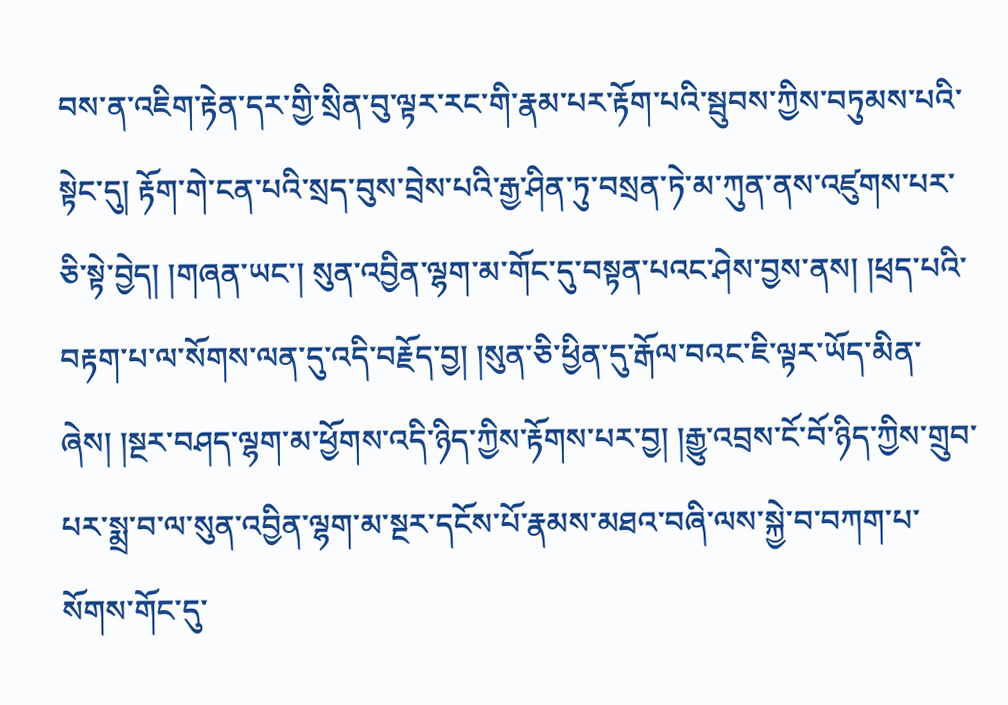བས་ན་འཇིག་རྟེན་དར་གྱི་སྲིན་བུ་ལྟར་རང་གི་རྣམ་པར་རྟོག་པའི་སྦུབས་ཀྱིས་བཏུམས་པའི་སྟེང་དུ། རྟོག་གེ་ངན་པའི་སྲད་བུས་བྲེས་པའི་རྒྱ་ཤིན་ཏུ་བསྲན་ཏེ་མ་ཀུན་ནས་འཛུགས་པར་ཅི་སྟེ་བྱེད། །གཞན་ཡང་། སུན་འབྱིན་ལྷག་མ་གོང་དུ་བསྟན་པའང་ཤེས་བྱས་ནས། །ཕྲད་པའི་བརྟག་པ་ལ་སོགས་ལན་དུ་འདི་བརྗོད་བྱ། །སུན་ཅི་ཕྱིན་དུ་རྒོལ་བའང་ཇི་ལྟར་ཡོད་མིན་ཞེས། །སྔར་བཤད་ལྷག་མ་ཕྱོགས་འདི་ཉིད་ཀྱིས་རྟོགས་པར་བྱ། །རྒྱུ་འབྲས་ངོ་བོ་ཉིད་ཀྱིས་གྲུབ་པར་སྨྲ་བ་ལ་སུན་འབྱིན་ལྷག་མ་སྔར་དངོས་པོ་རྣམས་མཐའ་བཞི་ལས་སྐྱེ་བ་བཀག་པ་སོགས་གོང་དུ་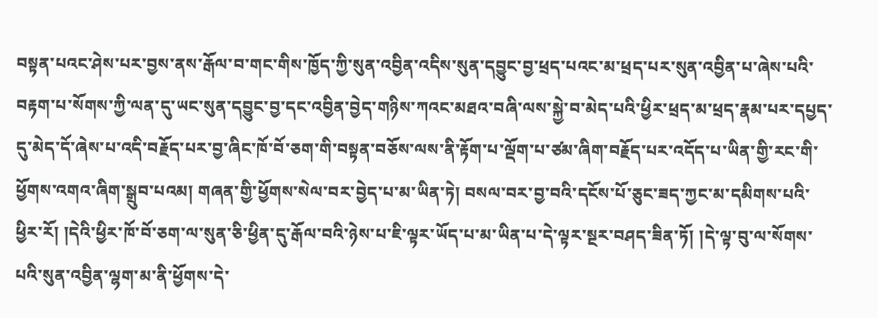བསྟན་པའང་ཤེས་པར་བྱས་ནས་རྒོལ་བ་གང་གིས་ཁྱོད་ཀྱི་སུན་འབྱིན་འདིས་སུན་དབྱུང་བྱ་ཕྲད་པའང་མ་ཕྲད་པར་སུན་འབྱིན་པ་ཞེས་པའི་བརྟག་པ་སོགས་ཀྱི་ལན་དུ་ཡང་སུན་དབྱུང་བྱ་དང་འབྱིན་བྱེད་གཉིས་ཀའང་མཐའ་བཞི་ལས་སྐྱེ་བ་མེད་པའི་ཕྱིར་ཕྲད་མ་ཕྲད་རྣམ་པར་དཔྱད་དུ་མེད་དོ་ཞེས་པ་འདི་བརྗོད་པར་བྱ་ཞིང་ཁོ་བོ་ཅག་གི་བསྟན་བཅོས་ལས་ནི་རྟོག་པ་ལྡོག་པ་ཙམ་ཞིག་བརྗོད་པར་འདོད་པ་ཡིན་གྱི་རང་གི་ཕྱོགས་འགའ་ཞིག་སྒྲུབ་པའམ། གཞན་གྱི་ཕྱོགས་སེལ་བར་བྱེད་པ་མ་ཡིན་ཏེ། བསལ་བར་བྱ་བའི་དངོས་པོ་ཅུང་ཟད་ཀྱང་མ་དམིགས་པའི་ཕྱིར་རོ། །དེའི་ཕྱིར་ཁོ་བོ་ཅག་ལ་སུན་ཅི་ཕྱིན་དུ་རྒོལ་བའི་ཉེས་པ་ཇི་ལྟར་ཡོད་པ་མ་ཡིན་པ་དེ་ལྟར་སྔར་བཤད་ཟིན་ཏོ། །དེ་ལྟ་བུ་ལ་སོགས་པའི་སུན་འབྱིན་ལྷག་མ་ནི་ཕྱོགས་དེ་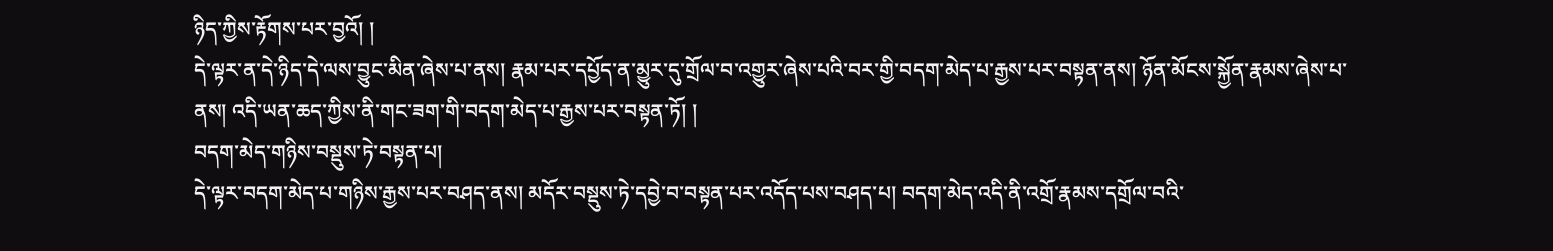ཉིད་ཀྱིས་རྟོགས་པར་བྱའོ། །
དེ་ལྟར་ན་དེ་ཉིད་དེ་ལས་བྱུང་མིན་ཞེས་པ་ནས། རྣམ་པར་དཔྱོད་ན་མྱུར་དུ་གྲོལ་བ་འགྱུར་ཞེས་པའི་བར་གྱི་བདག་མེད་པ་རྒྱས་པར་བསྟན་ནས། ཉོན་མོངས་སྐྱོན་རྣམས་ཞེས་པ་ནས། འདི་ཡན་ཆད་ཀྱིས་ནི་གང་ཟག་གི་བདག་མེད་པ་རྒྱས་པར་བསྟན་ཏོ། །
བདག་མེད་གཉིས་བསྡུས་ཏེ་བསྟན་པ།
དེ་ལྟར་བདག་མེད་པ་གཉིས་རྒྱས་པར་བཤད་ནས། མདོར་བསྡུས་ཏེ་དབྱེ་བ་བསྟན་པར་འདོད་པས་བཤད་པ། བདག་མེད་འདི་ནི་འགྲོ་རྣམས་དགྲོལ་བའི་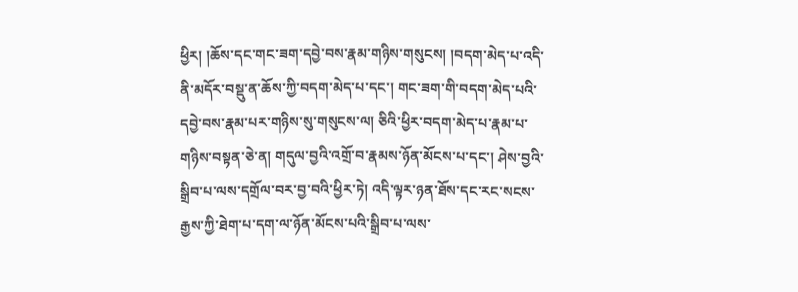ཕྱིར། །ཆོས་དང་གང་ཟག་དབྱེ་བས་རྣམ་གཉིས་གསུངས། །བདག་མེད་པ་འདི་ནི་མདོར་བསྡུ་ན་ཆོས་ཀྱི་བདག་མེད་པ་དང་། གང་ཟག་གི་བདག་མེད་པའི་དབྱེ་བས་རྣམ་པར་གཉིས་སུ་གསུངས་ལ། ཅིའི་ཕྱིར་བདག་མེད་པ་རྣམ་པ་གཉིས་བསྟན་ཅེ་ན། གདུལ་བྱའི་འགྲོ་བ་རྣམས་ཉོན་མོངས་པ་དང་། ཤེས་བྱའི་སྒྲིབ་པ་ལས་དགྲོལ་བར་བྱ་བའི་ཕྱིར་ཏེ། འདི་ལྟར་ཉན་ཐོས་དང་རང་སངས་རྒྱས་ཀྱི་ཐེག་པ་དག་ལ་ཉོན་མོངས་པའི་སྒྲིབ་པ་ལས་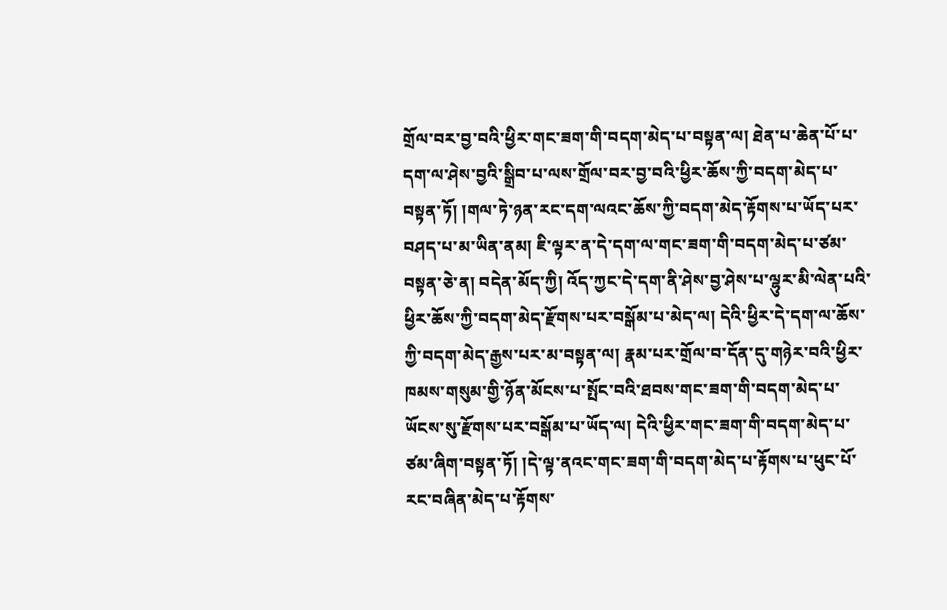གྲོལ་བར་བྱ་བའི་ཕྱིར་གང་ཟག་གི་བདག་མེད་པ་བསྟན་ལ། ཐེན་པ་ཆེན་པོ་པ་དག་ལ་ཤེས་བྱའི་སྒྲིབ་པ་ལས་གྲོལ་བར་བྱ་བའི་ཕྱིར་ཆོས་ཀྱི་བདག་མེད་པ་བསྟན་ཏོ། །གལ་ཏེ་ཉན་རང་དག་ལའང་ཆོས་ཀྱི་བདག་མེད་རྟོགས་པ་ཡོད་པར་བཤད་པ་མ་ཡིན་ནམ། ཇི་ལྟར་ན་དེ་དག་ལ་གང་ཟག་གི་བདག་མེད་པ་ཙམ་བསྟན་ཅེ་ན། བདེན་མོད་ཀྱི། འོད་ཀྱང་དེ་དག་ནི་ཤེས་བྱ་ཤེས་པ་ལྷུར་མི་ལེན་པའི་ཕྱིར་ཆོས་ཀྱི་བདག་མེད་རྫོགས་པར་བསྒོམ་པ་མེད་ལ། དེའི་ཕྱིར་དེ་དག་ལ་ཆོས་ཀྱི་བདག་མེད་རྒྱས་པར་མ་བསྟན་ལ། རྣམ་པར་གྲོལ་བ་དོན་དུ་གཉེར་བའི་ཕྱིར་ཁམས་གསུམ་གྱི་ཉོན་མོངས་པ་སྤོང་བའི་ཐབས་གང་ཟག་གི་བདག་མེད་པ་ཡོངས་སུ་རྫོགས་པར་བསྒོམ་པ་ཡོད་ལ། དེའི་ཕྱིར་གང་ཟག་གི་བདག་མེད་པ་ཙམ་ཞིག་བསྟན་ཏོ། །དེ་ལྟ་ནའང་གང་ཟག་གི་བདག་མེད་པ་རྟོགས་པ་ཕུང་པོ་རང་བཞིན་མེད་པ་རྟོགས་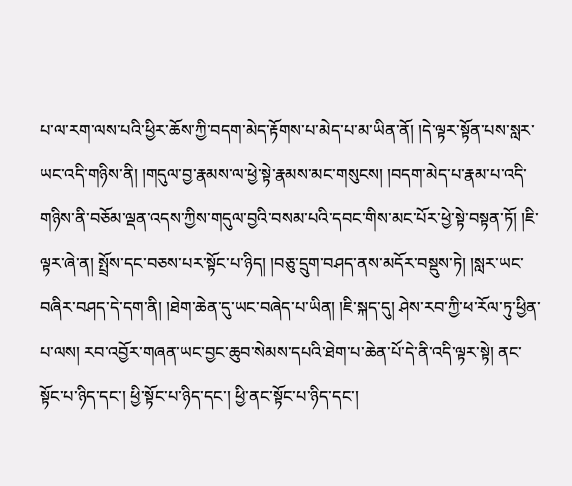པ་ལ་རག་ལས་པའི་ཕྱིར་ཆོས་ཀྱི་བདག་མེད་རྟོགས་པ་མེད་པ་མ་ཡིན་ནོ། །དེ་ལྟར་སྟོན་པས་སླར་ཡང་འདི་གཉིས་ནི། །གདུལ་བྱ་རྣམས་ལ་ཕྱེ་སྟེ་རྣམས་མང་གསུངས། །བདག་མེད་པ་རྣམ་པ་འདི་གཉིས་ནི་བཅོམ་ལྡན་འདས་ཀྱིས་གདུལ་བྱའི་བསམ་པའི་དབང་གིས་མང་པོར་ཕྱེ་སྟེ་བསྟན་ཏོ། །ཇི་ལྟར་ཞེ་ན། སྤྲོས་དང་བཅས་པར་སྟོང་པ་ཉིད། །བཅུ་དྲུག་བཤད་ནས་མདོར་བསྡུས་ཏེ། །སླར་ཡང་བཞིར་བཤད་དེ་དག་ནི། །ཐེག་ཆེན་དུ་ཡང་བཞེད་པ་ཡིན། །ཇི་སྐད་དུ། ཤེས་རབ་ཀྱི་ཕ་རོལ་ཏུ་ཕྱིན་པ་ལས། རབ་འབྱོར་གཞན་ཡང་བྱང་ཆུབ་སེམས་དཔའི་ཐེག་པ་ཆེན་པོ་དེ་ནི་འདི་ལྟར་སྟེ། ནང་སྟོང་པ་ཉིད་དང་། ཕྱི་སྟོང་པ་ཉིད་དང་། ཕྱི་ནང་སྟོང་པ་ཉིད་དང་།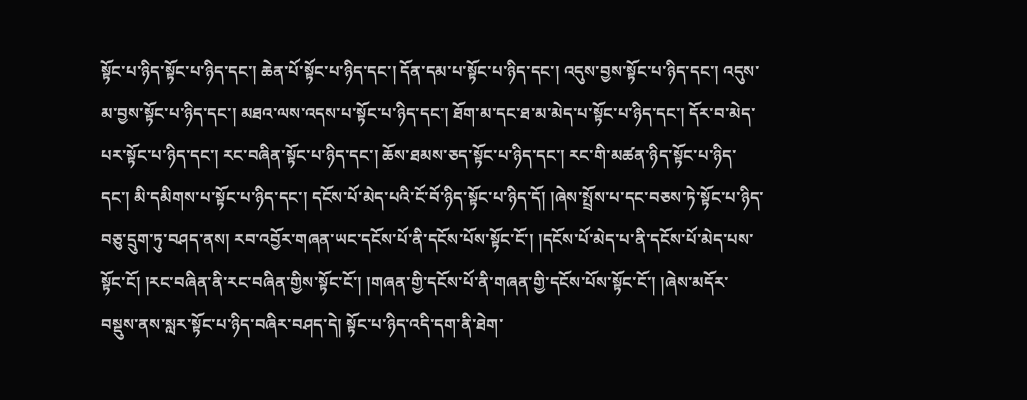སྟོང་པ་ཉིད་སྟོང་པ་ཉིད་དང་། ཆེན་པོ་སྟོང་པ་ཉིད་དང་། དོན་དམ་པ་སྟོང་པ་ཉིད་དང་། འདུས་བྱས་སྟོང་པ་ཉིད་དང་། འདུས་མ་བྱས་སྟོང་པ་ཉིད་དང་། མཐའ་ལས་འདས་པ་སྟོང་པ་ཉིད་དང་། ཐོག་མ་དང་ཐ་མ་མེད་པ་སྟོང་པ་ཉིད་དང་། དོར་བ་མེད་པར་སྟོང་པ་ཉིད་དང་། རང་བཞིན་སྟོང་པ་ཉིད་དང་། ཆོས་ཐམས་ཅད་སྟོང་པ་ཉིད་དང་། རང་གི་མཚན་ཉིད་སྟོང་པ་ཉིད་དང་། མི་དམིགས་པ་སྟོང་པ་ཉིད་དང་། དངོས་པོ་མེད་པའི་ངོ་བོ་ཉིད་སྟོང་པ་ཉིད་དོ། །ཞེས་སྤྲོས་པ་དང་བཅས་ཏེ་སྟོང་པ་ཉིད་བཅུ་དྲུག་ཏུ་བཤད་ནས། རབ་འབྱོར་གཞན་ཡང་དངོས་པོ་ནི་དངོས་པོས་སྟོང་ངོ་། །དངོས་པོ་མེད་པ་ནི་དངོས་པོ་མེད་པས་སྟོང་ངོ། །རང་བཞིན་ནི་རང་བཞིན་གྱིས་སྟོང་ངོ་། །གཞན་གྱི་དངོས་པོ་ནི་གཞན་གྱི་དངོས་པོས་སྟོང་ངོ་། །ཞེས་མདོར་བསྡུས་ནས་སླར་སྟོང་པ་ཉིད་བཞིར་བཤད་དེ། སྟོང་པ་ཉིད་འདི་དག་ནི་ཐེག་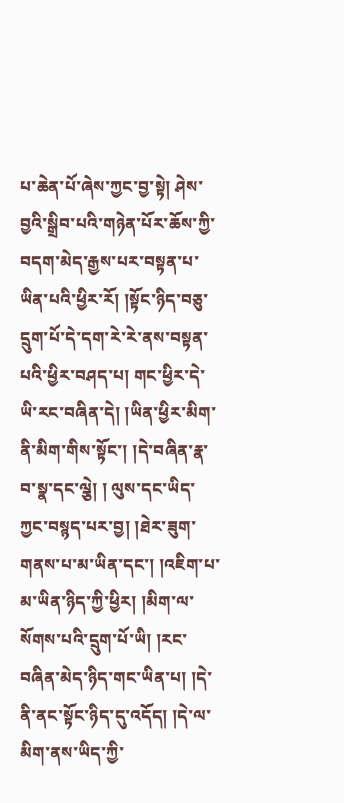པ་ཆེན་པོ་ཞེས་ཀྱང་བྱ་སྟེ། ཤེས་བྱའི་སྒྲིབ་པའི་གཉེན་པོར་ཆོས་ཀྱི་བདག་མེད་རྒྱས་པར་བསྟན་པ་ཡིན་པའི་ཕྱིར་རོ། །སྟོང་ཉིད་བཅུ་དྲུག་པོ་དེ་དག་རེ་རེ་ནས་བསྟན་པའི་ཕྱིར་བཤད་པ། གང་ཕྱིར་དེ་ཡི་རང་བཞིན་དེ། །ཡིན་ཕྱིར་མིག་ནི་མིག་གིས་སྟོང་། །དེ་བཞིན་རྣ་བ་སྣ་དང་ལྕེ། ། ལུས་དང་ཡིད་ཀྱང་བསྙད་པར་བྱ། །ཐེར་ཟུག་གནས་པ་མ་ཡིན་དང་། །འཇིག་པ་མ་ཡིན་ཉིད་ཀྱི་ཕྱིར། །མིག་ལ་སོགས་པའི་དྲུག་པོ་ཡི། །རང་བཞིན་མེད་ཉིད་གང་ཡིན་པ། །དེ་ནི་ནང་སྟོང་ཉིད་དུ་འདོད། །དེ་ལ་མིག་ནས་ཡིད་ཀྱི་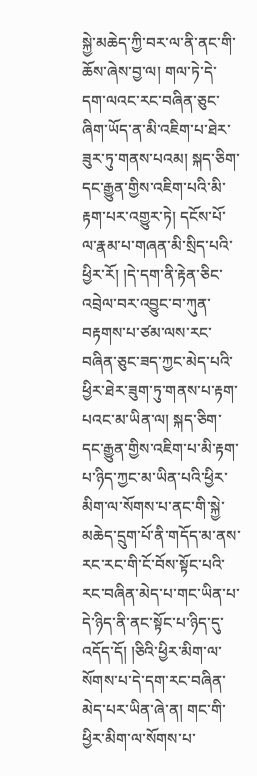སྐྱེ་མཆེད་ཀྱི་བར་ལ་ནི་ནང་གི་ཆོས་ཞེས་བྱ་ལ། གལ་ཏེ་དེ་དག་ལའང་རང་བཞིན་ཅུང་ཞིག་ཡོད་ན་མི་འཇིག་པ་ཐེར་ཟུར་ཏུ་གནས་པའམ། སྐད་ཅིག་དང་རྒྱུན་གྱིས་འཇིག་པའི་མི་རྟག་པར་འགྱུར་ཏེ། དངོས་པོ་ལ་རྣམ་པ་གཞན་མི་སྲིད་པའི་ཕྱིར་རོ། །དེ་དག་ནི་རྟེན་ཅིང་འབྲེལ་བར་འབྱུང་བ་ཀུན་བརྟགས་པ་ཙམ་ལས་རང་བཞིན་ཅུང་ཟད་ཀྱང་མེད་པའི་ཕྱིར་ཐེར་ཟུག་ཏུ་གནས་པ་རྟག་པའང་མ་ཡིན་ལ། སྐད་ཅིག་དང་རྒྱུན་གྱིས་འཇིག་པ་མི་རྟག་པ་ཉིད་ཀྱང་མ་ཡིན་པའི་ཕྱིར་མིག་ལ་སོགས་པ་ནང་གི་སྐྱེ་མཆེད་དྲུག་པོ་ནི་གདོད་མ་ནས་རང་རང་གི་ངོ་བོས་སྟོང་པའི་རང་བཞིན་མེད་པ་གང་ཡིན་པ་དེ་ཉིད་ནི་ནང་སྟོང་པ་ཉིད་དུ་འདོད་དོ། །ཅིའི་ཕྱིར་མིག་ལ་སོགས་པ་དེ་དག་རང་བཞིན་མེད་པར་ཡིན་ཞེ་ན། གང་གི་ཕྱིར་མིག་ལ་སོགས་པ་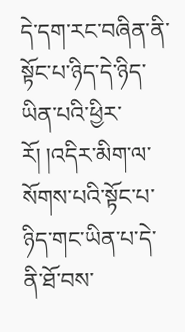དེ་དག་རང་བཞིན་ནི་སྟོང་པ་ཉིད་དེ་ཉིད་ཡིན་པའི་ཕྱིར་རོ། །འདིར་མིག་ལ་སོགས་པའི་སྟོང་པ་ཉིད་གང་ཡིན་པ་དེ་ནི་ཐོ་བས་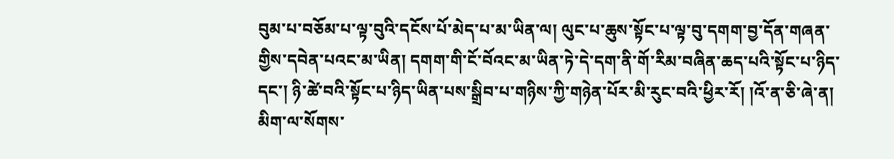བུམ་པ་བཅོམ་པ་ལྟ་བུའི་དངོས་པོ་མེད་པ་མ་ཡིན་ལ། ལུང་པ་ཆུས་སྟོང་པ་ལྟ་བུ་དགག་བྱ་དོན་གཞན་གྱིས་དབེན་པའང་མ་ཡིན། དགག་གི་ངོ་བོའང་མ་ཡིན་ཏེ་དེ་དག་ནི་གོ་རིམ་བཞིན་ཆད་པའི་སྟོང་པ་ཉིད་དང་། ཉི་ཚེ་བའི་སྟོང་པ་ཉིད་ཡིན་པས་སྒྲིབ་པ་གཉིས་ཀྱི་གཉེན་པོར་མི་རུང་བའི་ཕྱིར་རོ། །འོ་ན་ཅི་ཞེ་ན། མིག་ལ་སོགས་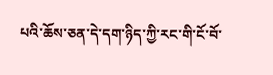པའི་ཆོས་ཅན་དེ་དག་ཉིད་ཀྱི་རང་གི་ངོ་བོ་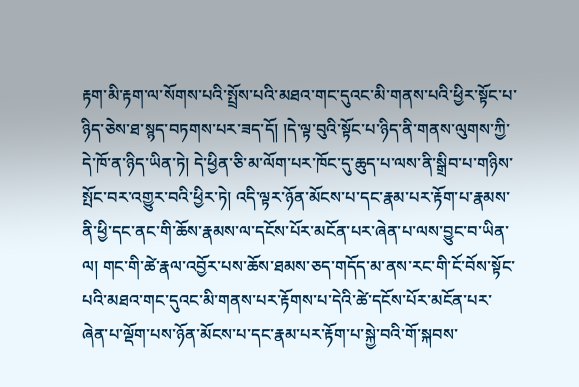རྟག་མི་རྟག་ལ་སོགས་པའི་སྤྲོས་པའི་མཐའ་གང་དུའང་མི་གནས་པའི་ཕྱིར་སྟོང་པ་ཉིད་ཅེས་ཐ་སྙད་བཏགས་པར་ཟད་དོ། །དེ་ལྟ་བུའི་སྟོང་པ་ཉིད་ནི་གནས་ལུགས་ཀྱི་དེ་ཁོ་ན་ཉིད་ཡིན་ཏེ། དེ་ཕྱིན་ཅི་མ་ལོག་པར་ཁོང་དུ་ཆུད་པ་ལས་ནི་སྒྲིབ་པ་གཉིས་སྤོང་བར་འགྱུར་བའི་ཕྱིར་ཏེ། འདི་ལྟར་ཉོན་མོངས་པ་དང་རྣམ་པར་རྟོག་པ་རྣམས་ནི་ཕྱི་དང་ནང་གི་ཆོས་རྣམས་ལ་དངོས་པོར་མངོན་པར་ཞེན་པ་ལས་བྱུང་བ་ཡིན་ལ། གང་གི་ཚེ་རྣལ་འབྱོར་པས་ཆོས་ཐམས་ཅད་གདོད་མ་ནས་རང་གི་ངོ་བོས་སྟོང་པའི་མཐའ་གང་དུའང་མི་གནས་པར་རྟོགས་པ་དེའི་ཚེ་དངོས་པོར་མངོན་པར་ཞེན་པ་ལྡོག་པས་ཉོན་མོངས་པ་དང་རྣམ་པར་རྟོག་པ་སྐྱེ་བའི་གོ་སྐབས་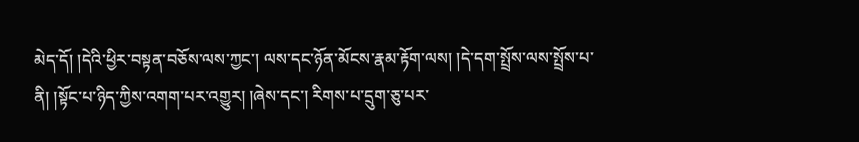མེད་དོ། །དེའི་ཕྱིར་བསྟན་བཅོས་ལས་ཀྱང་། ལས་དང་ཉོན་མོངས་རྣམ་རྟོག་ལས། །དེ་དག་སྤྲོས་ལས་སྤྲོས་པ་ནི། །སྟོང་པ་ཉིད་ཀྱིས་འགག་པར་འགྱུར། །ཞེས་དང་། རིགས་པ་དྲུག་ཅུ་པར་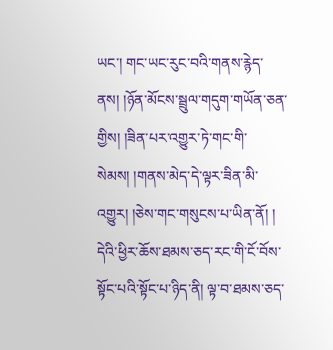ཡང་། གང་ཡང་རུང་བའི་གནས་རྙེད་ནས། །ཉོན་མོངས་སྦྲུལ་གདུག་གཡོན་ཅན་གྱིས། །ཟིན་པར་འགྱུར་ཏེ་གང་གི་སེམས། །གནས་མེད་དེ་ལྟར་ཟིན་མི་འགྱུར། །ཅེས་གང་གསུངས་པ་ཡིན་ནོ། །
དེའི་ཕྱིར་ཆོས་ཐམས་ཅད་རང་གི་ངོ་བོས་སྟོང་པའི་སྟོང་པ་ཉིད་ནི། ལྟ་བ་ཐམས་ཅད་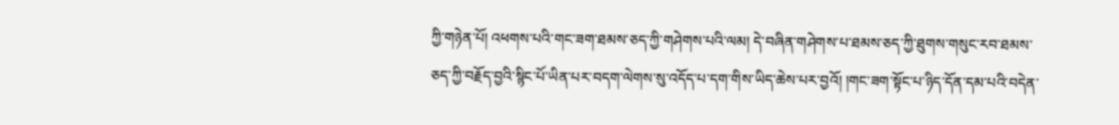ཀྱི་གཉེན་པོ། འཕགས་པའི་གང་ཟག་ཐམས་ཅད་ཀྱི་གཤེགས་པའི་ལམ། དེ་བཞིན་གཤེགས་པ་ཐམས་ཅད་ཀྱི་ཐུགས་གསུང་རབ་ཐམས་ཅད་ཀྱི་བརྗོད་བྱའི་སྙིང་པོ་ཡིན་པར་བདག་ལེགས་སུ་འདོད་པ་དག་གིས་ཡིད་ཆེས་པར་བྱའོ། །གང་ཟག་སྟོང་པ་ཉིད་དོན་དམ་པའི་བདེན་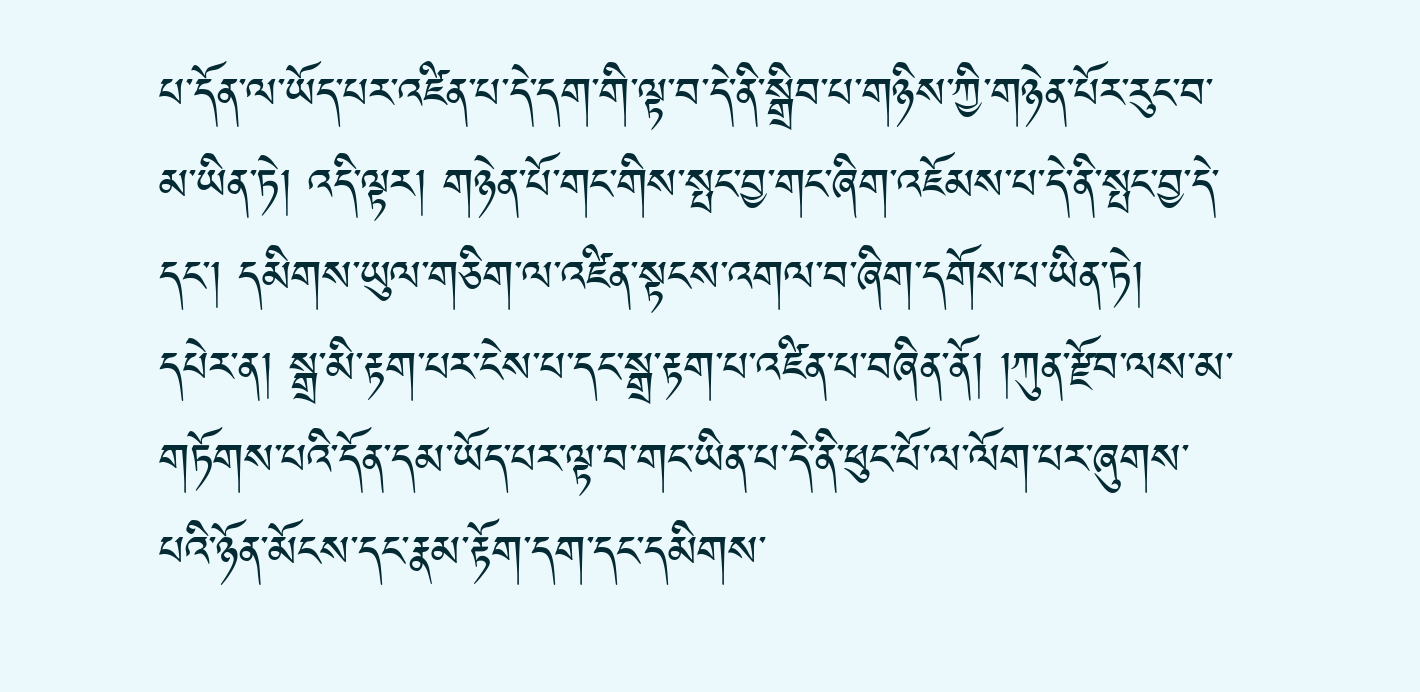པ་དོན་ལ་ཡོད་པར་འཛིན་པ་དེ་དག་གི་ལྟ་བ་དེ་ནི་སྒྲིབ་པ་གཉིས་ཀྱི་གཉེན་པོར་རུང་བ་མ་ཡིན་ཏེ། འདི་ལྟར། གཉེན་པོ་གང་གིས་སྤང་བྱ་གང་ཞིག་འཇོམས་པ་དེ་ནི་སྤང་བྱ་དེ་དང་། དམིགས་ཡུལ་གཅིག་ལ་འཛིན་སྟངས་འགལ་བ་ཞིག་དགོས་པ་ཡིན་ཏེ། དཔེར་ན། སྒྲ་མི་རྟག་པར་ངེས་པ་དང་སྒྲ་རྟག་པ་འཛིན་པ་བཞིན་ནོ། །ཀུན་རྫོབ་ལས་མ་གཏོགས་པའི་དོན་དམ་ཡོད་པར་ལྟ་བ་གང་ཡིན་པ་དེ་ནི་ཕུང་པོ་ལ་ལོག་པར་ཞུགས་པའི་ཉོན་མོངས་དང་རྣམ་རྟོག་དག་དང་དམིགས་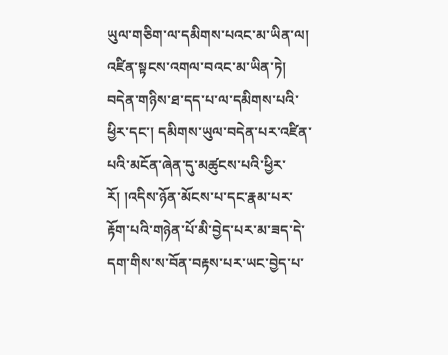ཡུལ་གཅིག་ལ་དམིགས་པའང་མ་ཡིན་ལ། འཛིན་སྟངས་འགལ་བའང་མ་ཡིན་ཏེ། བདེན་གཉིས་ཐ་དད་པ་ལ་དམིགས་པའི་ཕྱིར་དང་། དམིགས་ཡུལ་བདེན་པར་འཛིན་པའི་མངོན་ཞེན་དུ་མཚུངས་པའི་ཕྱིར་རོ། །འདིས་ཉོན་མོངས་པ་དང་རྣམ་པར་རྟོག་པའི་གཉེན་པོ་མི་བྱེད་པར་མ་ཟད་དེ་དག་གིས་ས་བོན་བརྟས་པར་ཡང་བྱེད་པ་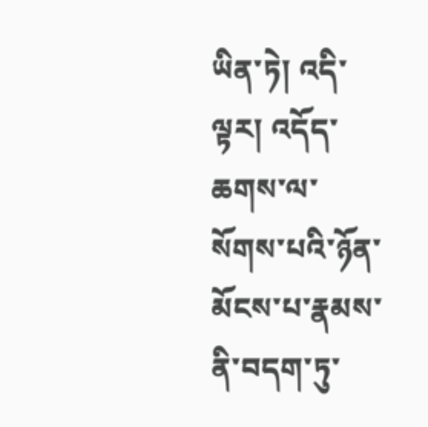ཡིན་ཏེ། འདི་ལྟར། འདོད་ཆགས་ལ་སོགས་པའི་ཉོན་མོངས་པ་རྣམས་ནི་བདག་ཏུ་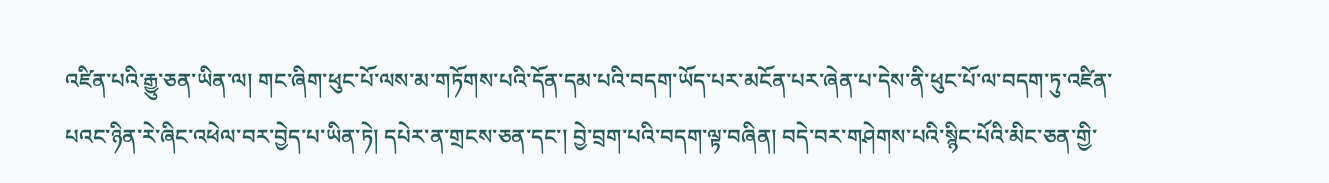འཛིན་པའི་རྒྱུ་ཅན་ཡིན་ལ། གང་ཞིག་ཕུང་པོ་ལས་མ་གཏོགས་པའི་དོན་དམ་པའི་བདག་ཡོད་པར་མངོན་པར་ཞེན་པ་དེས་ནི་ཕུང་པོ་ལ་བདག་ཏུ་འཛིན་པའང་ཉིན་རེ་ཞིང་འཕེལ་བར་བྱེད་པ་ཡིན་ཏེ། དཔེར་ན་གྲངས་ཅན་དང་། བྱེ་བྲག་པའི་བདག་ལྟ་བཞིན། བདེ་བར་གཤེགས་པའི་སྙིང་པོའི་མིང་ཅན་གྱི་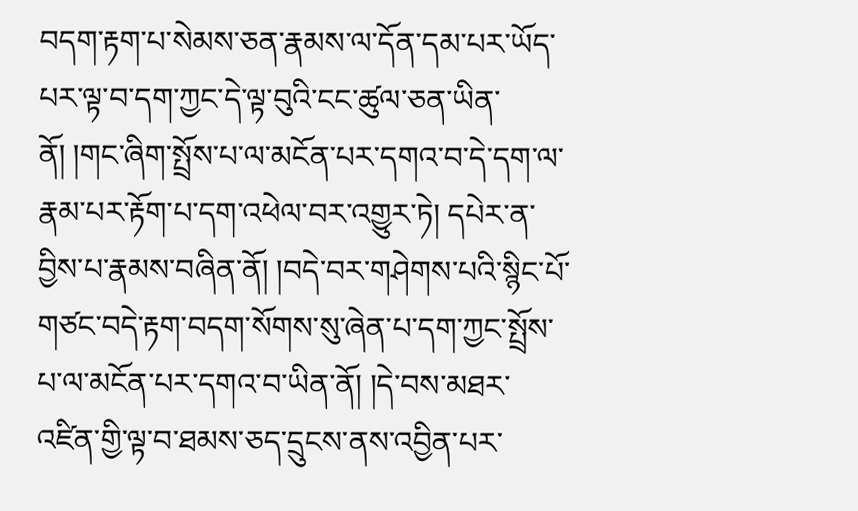བདག་རྟག་པ་སེམས་ཅན་རྣམས་ལ་དོན་དམ་པར་ཡོད་པར་ལྟ་བ་དག་ཀྱང་དེ་ལྟ་བུའི་ངང་ཚུལ་ཅན་ཡིན་ནོ། །གང་ཞིག་སྤྲོས་པ་ལ་མངོན་པར་དགའ་བ་དེ་དག་ལ་རྣམ་པར་རྟོག་པ་དག་འཕེལ་བར་འགྱུར་ཏེ། དཔེར་ན་བྱིས་པ་རྣམས་བཞིན་ནོ། །བདེ་བར་གཤེགས་པའི་སྙིང་པོ་གཙང་བདེ་རྟག་བདག་སོགས་སུ་ཞེན་པ་དག་ཀྱང་སྤྲོས་པ་ལ་མངོན་པར་དགའ་བ་ཡིན་ནོ། །དེ་བས་མཐར་འཛིན་གྱི་ལྟ་བ་ཐམས་ཅད་དྲུངས་ནས་འབྱིན་པར་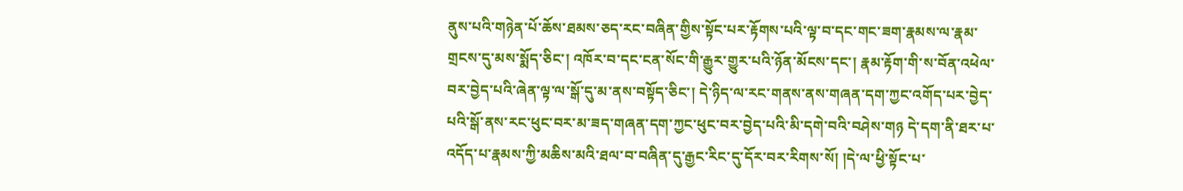ནུས་པའི་གཉེན་པོ་ཆོས་ཐམས་ཅད་རང་བཞིན་གྱིས་སྟོང་པར་རྟོགས་པའི་ལྟ་བ་དང་གང་ཟག་རྣམས་ལ་རྣམ་གྲངས་དུ་མས་སྨོད་ཅིང་། འཁོར་བ་དང་ངན་སོང་གི་རྒྱུར་གྱུར་པའི་ཉོན་མོངས་དང་། རྣམ་རྟོག་གི་ས་བོན་འཕེལ་བར་བྱེད་པའི་ཞེན་ལྟ་ལ་སྒོ་དུ་མ་ནས་བསྟོད་ཅིང་། དེ་ཉིད་ལ་རང་གནས་ནས་གཞན་དག་ཀྱང་འགོད་པར་བྱེད་པའི་སྒོ་ནས་རང་ཕུང་བར་མ་ཟད་གཞན་དག་ཀྱང་ཕུང་བར་བྱེད་པའི་མི་དགེ་བའི་བཤེས་གཉ དེ་དག་ནི་ཐར་པ་འདོད་པ་རྣམས་ཀྱི་མཆིས་མའི་ཐལ་བ་བཞིན་དུ་རྒྱང་རིང་དུ་དོར་བར་རིགས་སོ། །དེ་ལ་ཕྱི་སྟོང་པ་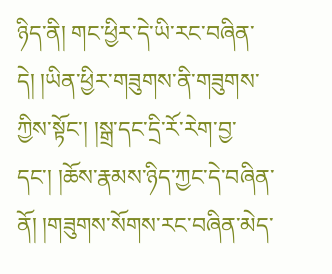ཉིད་ནི། གང་ཕྱིར་དེ་ཡི་རང་བཞིན་དེ། །ཡིན་ཕྱིར་གཟུགས་ནི་གཟུགས་ཀྱིས་སྟོང་། །སྒྲ་དང་དྲི་རོ་རེག་བྱ་དང་། །ཆོས་རྣམས་ཉིད་ཀྱང་དེ་བཞིན་ནོ། །གཟུགས་སོགས་རང་བཞིན་མེད་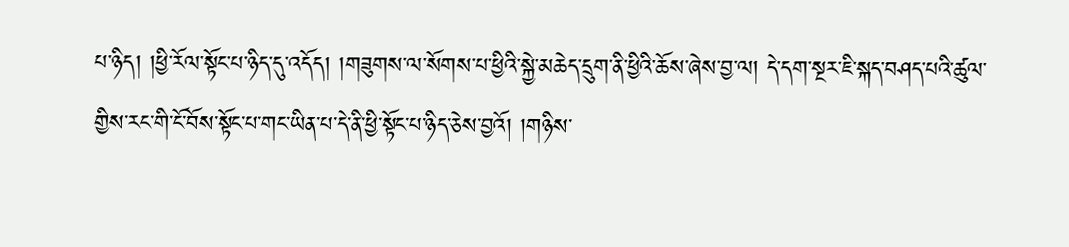པ་ཉིད། །ཕྱི་རོལ་སྟོང་པ་ཉིད་དུ་འདོད། །གཟུགས་ལ་སོགས་པ་ཕྱིའི་སྐྱེ་མཆེད་དྲུག་ནི་ཕྱིའི་ཆོས་ཞེས་བྱ་ལ། དེ་དག་སྔར་ཇི་སྐད་བཤད་པའི་ཚུལ་གྱིས་རང་གི་ངོ་བོས་སྟོང་པ་གང་ཡིན་པ་དེ་ནི་ཕྱི་སྟོང་པ་ཉིད་ཅེས་བྱའོ། །གཉིས་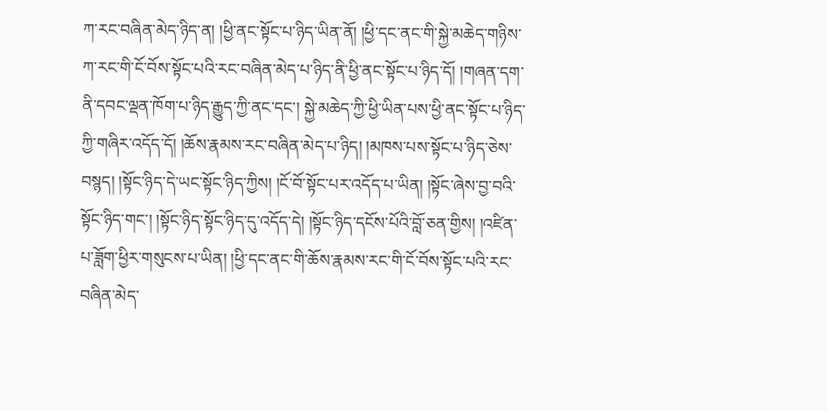ཀ་རང་བཞིན་མེད་ཉིད་ན། །ཕྱི་ནང་སྟོང་པ་ཉིད་ཡིན་ནོ། །ཕྱི་དང་ནང་གི་སྐྱེ་མཆེད་གཉིས་ཀ་རང་གི་ངོ་བོས་སྟོང་པའི་རང་བཞིན་མེད་པ་ཉིད་ནི་ཕྱི་ནང་སྟོང་པ་ཉིད་དོ། །གཞན་དག་ནི་དབང་ལྡན་ཁོག་པ་ཉིད་རྒྱུད་ཀྱི་ནང་དང་། སྐྱེ་མཆེད་ཀྱི་ཕྱི་ཡིན་པས་ཕྱི་ནང་སྟོང་པ་ཉིད་ཀྱི་གཞིར་འདོད་དོ། །ཆོས་རྣམས་རང་བཞིན་མེད་པ་ཉིད། །མཁས་པས་སྟོང་པ་ཉིད་ཅེས་བསྙད། །སྟོང་ཉིད་དེ་ཡང་སྟོང་ཉིད་ཀྱིས། །ངོ་བོ་སྟོང་པར་འདོད་པ་ཡིན། །སྟོང་ཞེས་བྱ་བའི་སྟོང་ཉིད་གང་། །སྟོང་ཉིད་སྟོང་ཉིད་དུ་འདོད་དེ། །སྟོང་ཉིད་དངོས་པོའི་བློ་ཅན་གྱིས། །འཛིན་པ་ཟློག་ཕྱིར་གསུངས་པ་ཡིན། །ཕྱི་དང་ནང་གི་ཆོས་རྣམས་རང་གི་ངོ་བོས་སྟོང་པའི་རང་བཞིན་མེད་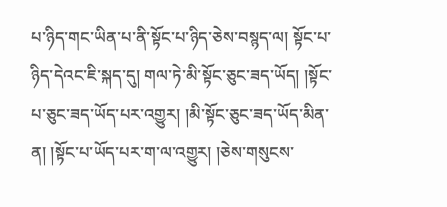པ་ཉིད་གང་ཡིན་པ་ནི་སྟོང་པ་ཉིད་ཅེས་བསྙད་ལ། སྟོང་པ་ཉིད་དེའང་ཇི་སྐད་དུ། གལ་ཏེ་མི་སྟོང་ཅུང་ཟད་ཡོད། །སྟོང་པ་ཅུང་ཟད་ཡོད་པར་འགྱུར། །མི་སྟོང་ཅུང་ཟད་ཡོད་མིན་ན། །སྟོང་པ་ཡོད་པར་ག་ལ་འགྱུར། །ཅེས་གསུངས་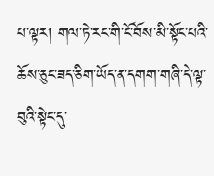པ་ལྟར། གལ་ཏེ་རང་གི་ངོ་བོས་མི་སྟོང་པའི་ཆོས་ཅུང་ཟད་ཅིག་ཡོད་ན་དགག་གཞི་དེ་ལྟ་བུའི་སྟེང་དུ་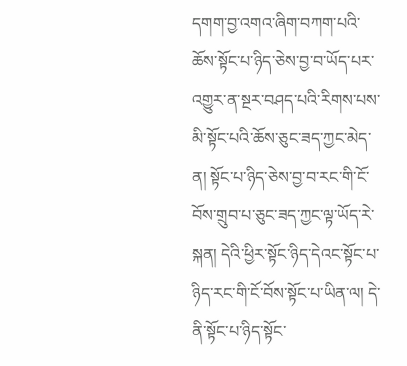དགག་བྱ་འགའ་ཞིག་བཀག་པའི་ཆོས་སྟོང་པ་ཉིད་ཅེས་བྱ་བ་ཡོད་པར་འགྱུར་ན་སྔར་བཤད་པའི་རིགས་པས་མི་སྟོང་པའི་ཆོས་ཅུང་ཟད་ཀྱང་མེད་ན། སྟོང་པ་ཉིད་ཅེས་བྱ་བ་རང་གི་ངོ་བོས་གྲུབ་པ་ཅུང་ཟད་ཀྱང་ལྟ་ཡོད་རེ་སྐན། དེའི་ཕྱིར་སྟོང་ཉིད་དེའང་སྟོང་པ་ཉིད་རང་གི་ངོ་བོས་སྟོང་པ་ཡིན་ལ། དེ་ནི་སྟོང་པ་ཉིད་སྟོང་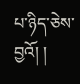པ་ཉིད་ཅེས་བྱའོ། །